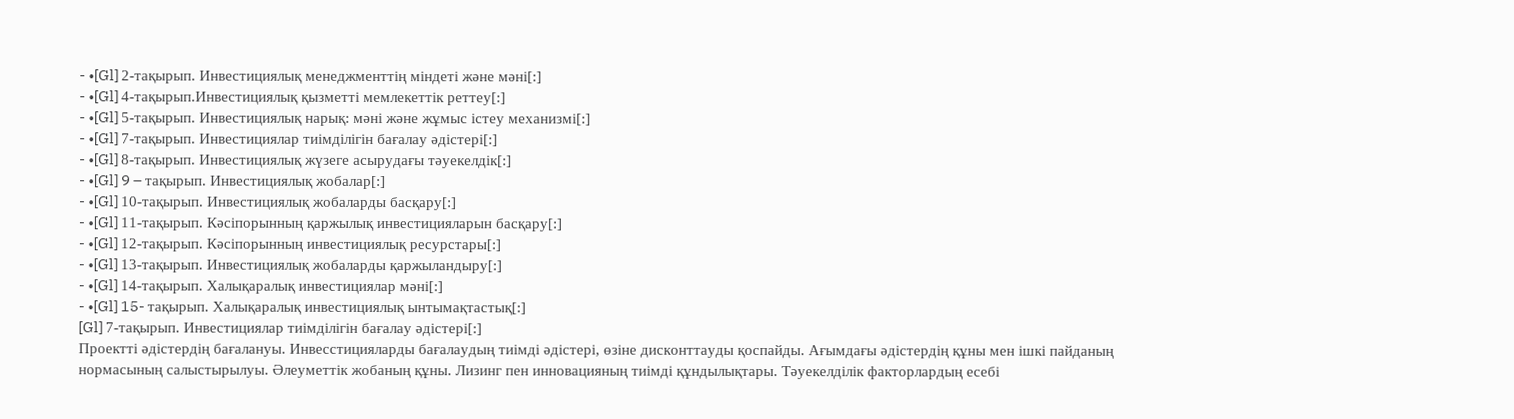- •[Gl] 2-тақырып. Инвестициялық менеджменттің міндеті және мәні[:]
- •[Gl] 4-тақырып.Инвестициялық қызметті мемлекеттік реттеу[:]
- •[Gl] 5-тақырып. Инвестициялық нарық: мәні және жұмыс істеу механизмі[:]
- •[Gl] 7-тақырып. Инвестициялар тиімділігін бағалау әдістері[:]
- •[Gl] 8-тақырып. Инвестициялық жүзеге асырудағы тәуекелдік[:]
- •[Gl] 9 – тақырып. Инвестициялық жобалар[:]
- •[Gl] 10-тақырып. Инвестициялық жобаларды басқару[:]
- •[Gl] 11-тақырып. Кәсіпорынның қаржылық инвестицияларын басқару[:]
- •[Gl] 12-тақырып. Кәсіпорынның инвестициялық ресурстары[:]
- •[Gl] 13-тақырып. Инвестициялық жобаларды қаржыландыру[:]
- •[Gl] 14-тақырып. Халықаралық инвестициялар мәні[:]
- •[Gl] 15- тақырып. Халықаралық инвестициялық ынтымақтастық[:]
[Gl] 7-тақырып. Инвестициялар тиімділігін бағалау әдістері[:]
Проектті әдістердің бағалануы. Инвесстицияларды бағалаудың тиімді әдістері, өзіне дисконттауды қоспайды. Ағымдағы әдістердің құны мен ішкі пайданың нормасының салыстырылуы. Әлеуметтік жобаның құны. Лизинг пен инновацияның тиімді құндылықтары. Тәуекелділік факторлардың есебі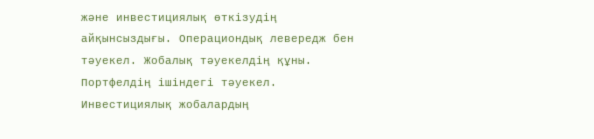және инвестициялық өткізудің айқынсыздығы. Операциондық левередж бен тәуекел. Жобалық тәуекелдің құны. Портфелдің ішіндегі тәуекел. Инвестициялық жобалардың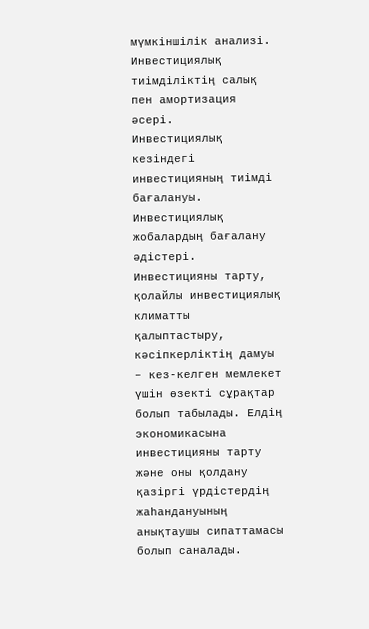мүмкіншілік анализі. Инвестициялық тиімділіктің салық пен амортизация әсері.
Инвестициялық кезіндегі инвестицияның тиімді бағалануы. Инвестициялық жобалардың бағалану әдістері. Инвестицияны тарту, қолайлы инвестициялық климатты қалыптастыру, кәсіпкерліктің дамуы – кез-келген мемлекет үшін өзекті сұрақтар болып табылады. Елдің экономикасына инвестицияны тарту және оны қолдану қазіргі үрдістердің жаһандануының анықтаушы сипаттамасы болып саналады.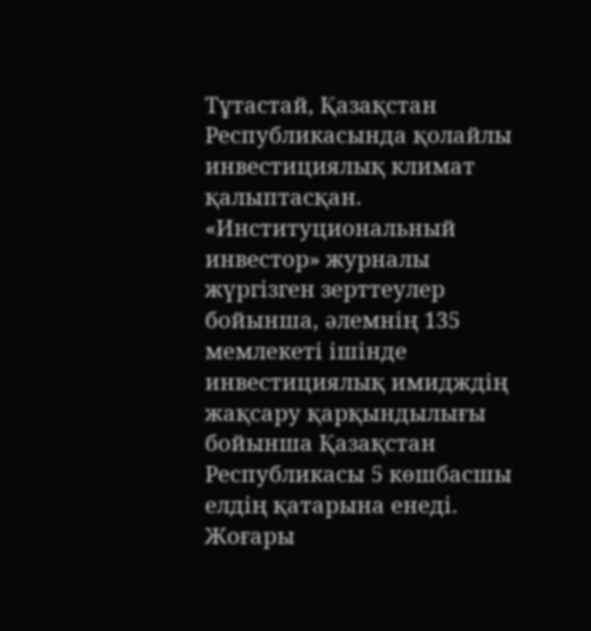Тұтастай, Қазақстан Республикасында қолайлы инвестициялық климат қалыптасқан. «Институциональный инвестор» журналы жүргізген зерттеулер бойынша, әлемнің 135 мемлекеті ішінде инвестициялық имидждің жақсару қарқындылығы бойынша Қазақстан Республикасы 5 көшбасшы елдің қатарына енеді. Жоғары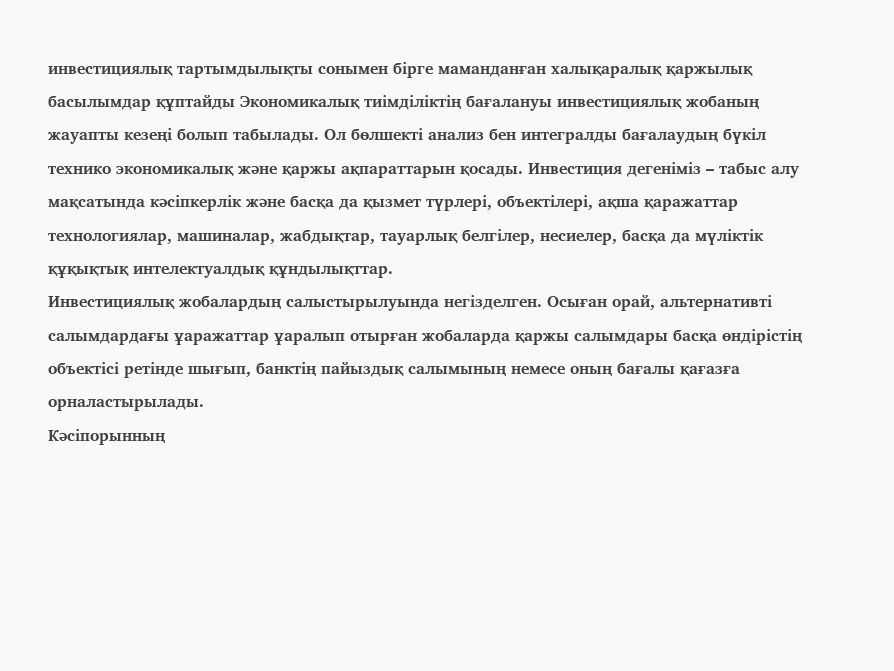инвестициялық тартымдылықты сонымен бірге маманданған халықаралық қаржылық басылымдар құптайды Экономикалық тиімділіктің бағалануы инвестициялық жобаның жауапты кезеңі болып табылады. Ол бөлшекті анализ бен интегралды бағалаудың бүкіл технико экономикалық және қаржы ақпараттарын қосады. Инвестиция дегеніміз – табыс алу мақсатында кәсіпкерлік және басқа да қызмет түрлері, объектілері, ақша қаражаттар технологиялар, машиналар, жабдықтар, тауарлық белгілер, несиелер, басқа да мүліктік құқықтық интелектуалдық құндылықттар.
Инвестициялық жобалардың салыстырылуында негізделген. Осыған орай, альтернативті салымдардағы ұаражаттар ұаралып отырған жобаларда қаржы салымдары басқа өндірістің объектісі ретінде шығып, банктің пайыздық салымының немесе оның бағалы қағазға орналастырылады.
Кәсіпорынның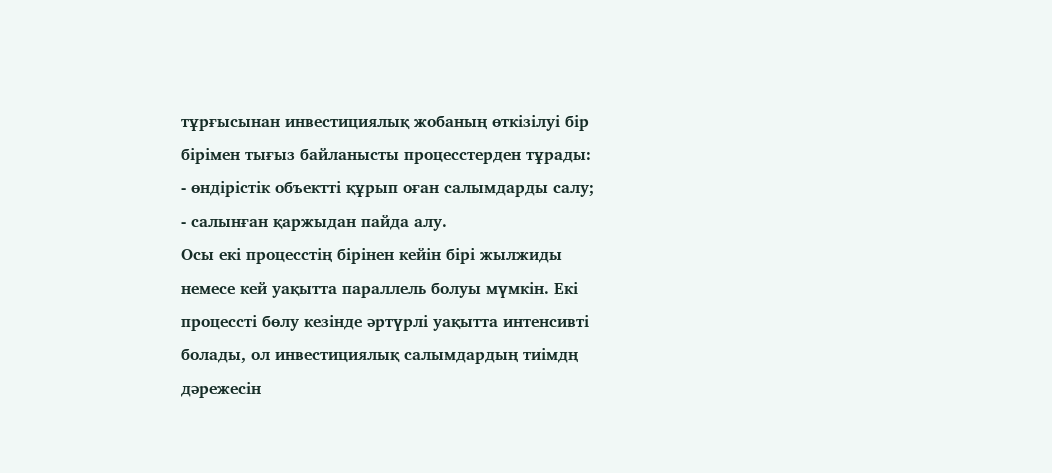тұрғысынан инвестициялық жобаның өткізілуі бір бірімен тығыз байланысты процесстерден тұрады:
- өндірістік объектті құрып оған салымдарды салу;
- салынған қаржыдан пайда алу.
Осы екі процесстің бірінен кейін бірі жылжиды немесе кей уақытта параллель болуы мүмкін. Екі процессті бөлу кезінде әртүрлі уақытта интенсивті болады, ол инвестициялық салымдардың тиімдң дәрежесін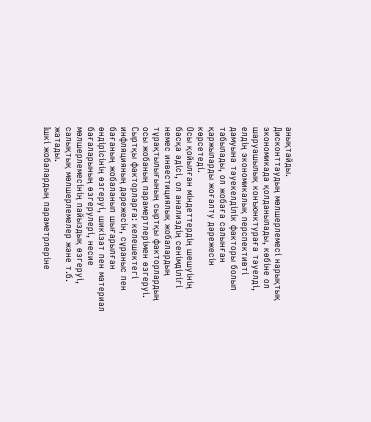анықтайды.
Дисконттаудың мөлшерлемесі нарықтық экономикада қолданылады, көбіне ол шаруашылық конъюнктураға тәуелді, елдің экономикалық перспективті дамуына тәуекелділік факторы болып табылады, ол жобаға салынған қаржыларды жоғалту дәрежесін көрсетеді.
Осы қойылған міндеттердің шешуінің басқа әдісі, ол анализдің сенімділігі немес инвестициялық жобалардың тұрақтылығының сыртқы факторлардың осы жобаның парамертлерімен өзгеруі. Сыртқы факторларға: келешектегі инфляцияның дәрежесін, сұраныс пен бағаның жобаланып шығарылған өндірісінің өзгеруі, шикізат пен материал бағаларының өзгерулері, несие мөлшерлемесінің пайыздық өзгеруі, салықтық мөлшерлемелер және т.б. жатады.
Ішкі жобалардың параметрлеріне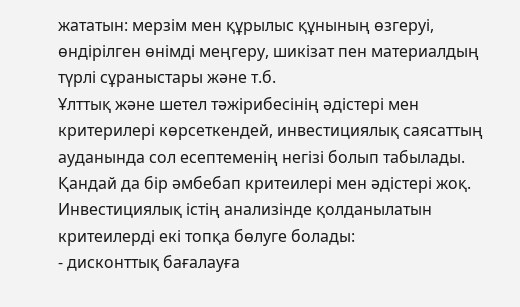жататын: мерзім мен құрылыс құнының өзгеруі, өндірілген өнімді меңгеру, шикізат пен материалдың түрлі сұраныстары және т.б.
Ұлттық және шетел тәжірибесінің әдістері мен критерилері көрсеткендей, инвестициялық саясаттың ауданында сол есептеменің негізі болып табылады. Қандай да бір әмбебап критеилері мен әдістері жоқ. Инвестициялық істің анализінде қолданылатын критеилерді екі топқа бөлуге болады:
- дисконттық бағалауға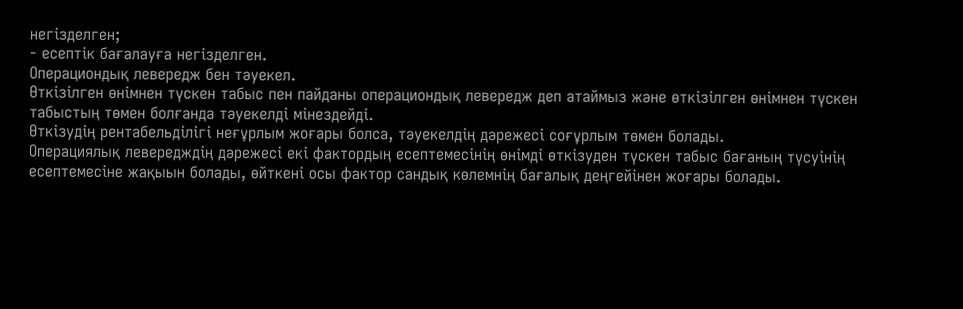негізделген;
- есептік бағалауға негізделген.
Операциондық левередж бен тәуекел.
Өткізілген өнімнен түскен табыс пен пайданы операциондық левередж деп атаймыз және өткізілген өнімнен түскен табыстың төмен болғанда тәуекелді мінездейді.
Өткізудің рентабельділігі неғұрлым жоғары болса, тәуекелдің дәрежесі соғұрлым төмен болады.
Операциялық левередждің дәрежесі екі фактордың есептемесінің өнімді өткізуден түскен табыс бағаның түсуінің есептемесіне жақыын болады, өйткені осы фактор сандық көлемнің бағалық деңгейінен жоғары болады.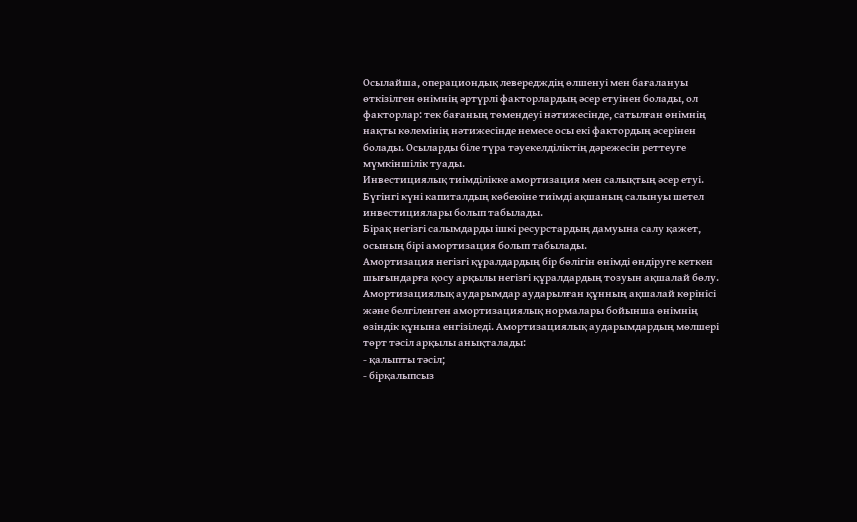Осылайша, операциондық левередждің өлшенуі мен бағалануы өткізілген өнімнің әртүрлі факторлардың әсер етуінен болады, ол факторлар: тек бағаның төмендеуі нәтижесінде, сатылған өнімнің нақты көлемінің нәтижесінде немесе осы екі фактордың әсерінен болады. Осыларды біле түра тәуекелділіктің дәрежесін реттеуге мүмкіншілік туады.
Инвестициялық тиімділікке амортизация мен салықтың әсер етуі.
Бүгінгі күні капиталдың көбеюіне тиімді ақшаның салынуы шетел инвестициялары болып табылады.
Бірақ негізгі салымдарды ішкі ресурстардың дамуына салу қажет, осының бірі амортизация болып табылады.
Амортизация негізгі құралдардың бір бөлігін өнімді өндіруге кеткен шығындарға қосу арқылы негізгі құралдардың тозуын ақшалай бөлу. Амортизациялық аударымдар аударылған құнның ақшалай көрінісі және белгіленген амортизациялық нормалары бойынша өнімнің өзіндік құнына енгізіледі. Амортизациялық аударымдардың мөлшері төрт тәсіл арқылы анықталады:
- қалыпты тәсіл;
- бірқалыпсыз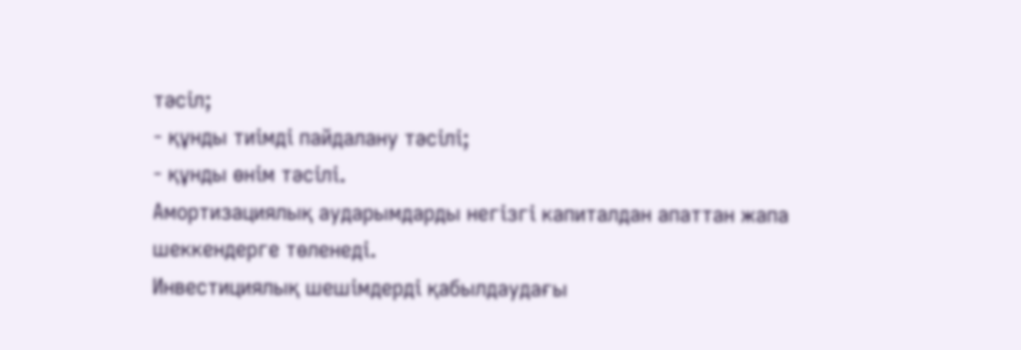тәсіл;
- құнды тиімді пайдалану тәсілі;
- құнды өнім тәсілі.
Амортизациялық аударымдарды негізгі капиталдан апаттан жапа шеккендерге төленеді.
Инвестициялық шешімдерді қабылдаудағы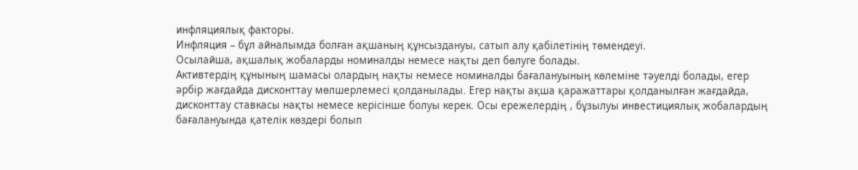инфляциялық факторы.
Инфляция – бұл айналымда болған ақшаның құнсыздануы, сатып алу қабілетінің төмендеуі.
Осылайша, ақшалық жобаларды номиналды немесе нақты деп бөлуге болады.
Активтердің құнының шамасы олардың нақты немесе номиналды бағалануының көлеміне тәуелді болады, егер әрбір жағдайда дисконттау мөлшерлемесі қолданылады. Егер нақты ақша қаражаттары қолданылған жағдайда, дисконттау ставкасы нақты немесе керісінше болуы керек. Осы ережелердің , бұзылуы инвестициялық жобалардың бағалануында қателік көздері болып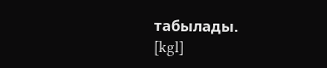табылады.
[kgl]